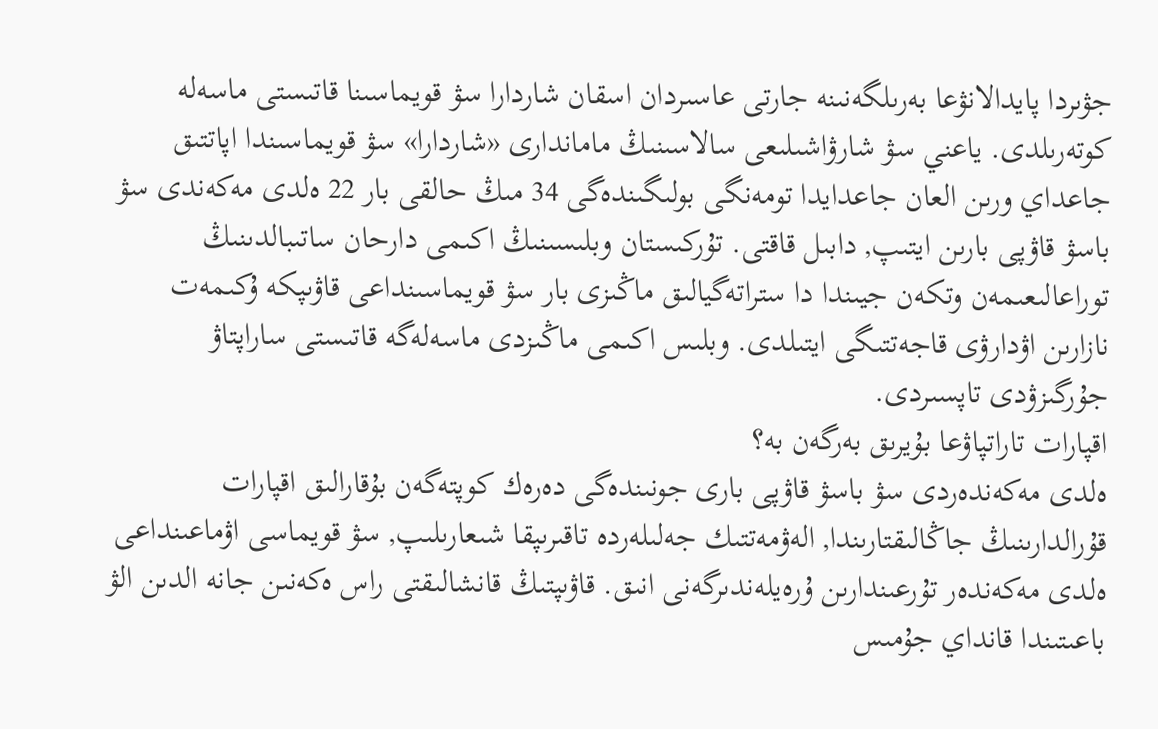جۋىردا پايدالانۋعا بەرىلگەنىنە جارتى عاسىردان اسقان شاردارا سۋ قويماسىنا قاتىستى ماسەلە كوتەرىلدى. ياعني سۋ شارۋاشىلىعى سالاسىنىڭ ماماندارى «شاردارا» سۋ قويماسىندا اپاتتىق جاعداي ورىن العان جاعدايدا تومەنگى بولىگىندەگى 34 مىڭ حالقى بار 22 ەلدى مەكەندى سۋ باسۋ قاۋپى بارىن ايتىپ, دابىل قاقتى. تۇركىستان وبلىسىنىڭ اكىمى دارحان ساتىبالدىنىڭ توراعالىعىمەن وتكەن جيىندا دا ستراتەگيالىق ماڭىزى بار سۋ قويماسىنداعى قاۋىپكە ۇكىمەت نازارىن اۋدارۋى قاجەتتىگى ايتىلدى. وبلىس اكىمى ماڭىزدى ماسەلەگە قاتىستى ساراپتاۋ جۇرگىزۋدى تاپسىردى.
اقپارات تاراتپاۋعا بۇيرىق بەرگەن بە؟
ەلدى مەكەندەردى سۋ باسۋ قاۋپى بارى جونىندەگى دەرەك كوپتەگەن بۇقارالىق اقپارات قۇرالدارىنىڭ جاڭالىقتارىندا, الەۋمەتتىك جەلىلەردە تاقىرىپقا شىعارىلىپ, سۋ قويماسى اۋماعىنداعى ەلدى مەكەندەر تۇرعىندارىن ۇرەيلەندىرگەنى انىق. قاۋىپتىڭ قانشالىقتى راس ەكەنىن جانە الدىن الۋ باعىتىندا قانداي جۇمىس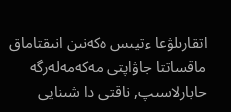اتقارىلۋعا ءتيىس ەكەنىن انىقتاماق ماقساتتا جاۋاپتى مەكەمەلەرگە حابارلاسىپ, ناقتى دا شىنايى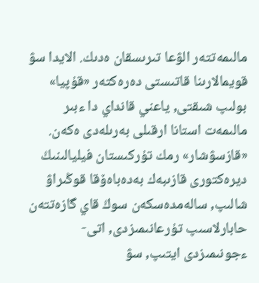مالىمەتتەر الۋعا تىرىسقان ەدىك. الايدا سۋ قويمالارىنا قاتىستى دەرەكتەر «قۇپيا» بولىپ شىقتى, ياعني قانداي دا ءبىر مالىمەت استانا ارقىلى بەرىلەدى ەكەن.
«قازسۋشار» رمك تۇركىستان فيليالىنىڭ ديرەكتورى قازىبەك بەدەباەۆقا قوڭىراۋ شالىپ, سالەمدەسكەن سوڭ قاي گازەتتەن حابارلاسىپ تۇرعانىمىزدى, اتى-ءجونىمىزدى ايتىپ, سۋ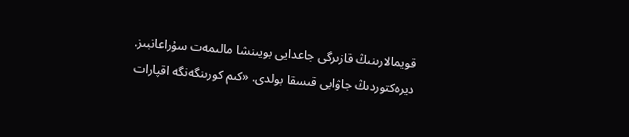قويمالارىنىڭ قازىرگى جاعدايى بويىنشا مالىمەت سۇراعانبىز. ديرەكتوردىڭ جاۋابى قىسقا بولدى. «كىم كورىنگەنگە اقپارات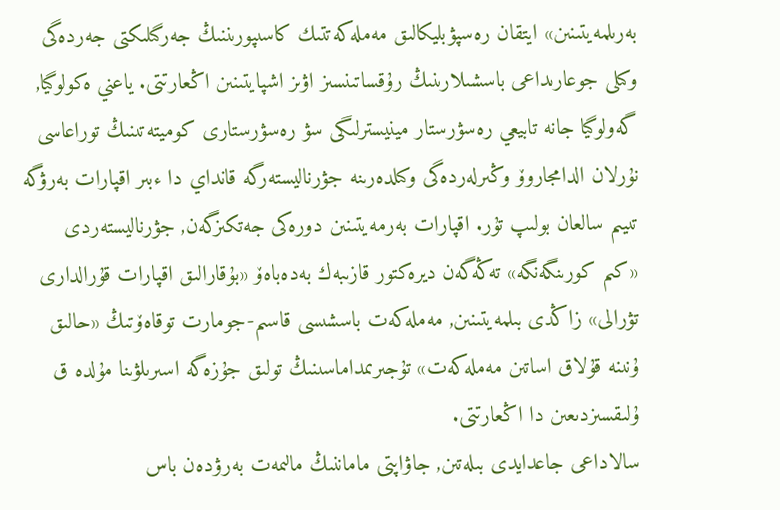بەرىلمەيتىنىن» ايتقان رەسپۋبليكالىق مەملەكەتتىك كاسىپورىننىڭ جەرگىلىكتى جەردەگى وكىلى جوعارىداعى باسشىلارىنىڭ رۇقساتىنسىز اۋىز اشپايتىنىن اڭعارتتى. ياعني ەكولوگيا, گەولوگيا جانە تابيعي رەسۋرستار مينيسترلىگى سۋ رەسۋرستارى كوميتەتىنىڭ توراعاسى نۇرلان الدامجاروۆ وڭىرلەردەگى وكىلدەرىنە جۋرناليستەرگە قانداي دا ءبىر اقپارات بەرۋگە تىيىم سالعان بولىپ تۇر. اقپارات بەرمەيتىنىن دورەكى جەتكىزگەن, جۋرناليستەردى «كىم كورىنگەنگە» تەڭەگەن ديرەكتور قازىبەك بەدەباەۆ «بۇقارالىق اقپارات قۇرالدارى تۋرالى» زاڭدى بىلمەيتىنىن, مەملەكەت باسشىسى قاسىم-جومارت توقاەۆتىڭ «حالىق ۇنىنە قۇلاق اساتىن مەملەكەت» تۇجىرىمداماسىنىڭ تولىق جۇزەگە اسىرىلۋىنا مۇلدە ق ۇلىقسىزدىعىن دا اڭعارتتى.
سالاداعى جاعدايدى بىلەتىن, جاۋاپتى ماماننىڭ مالىمەت بەرۋدەن باس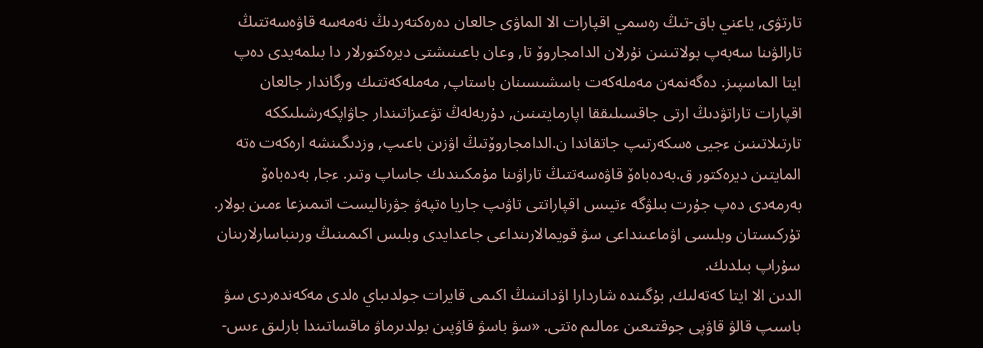تارتۋى, ياعني باق-تىڭ رەسمي اقپارات الا الماۋى جالعان دەرەكتەردىڭ نەمەسە قاۋەسەتتىڭ تارالۋىنا سەبەپ بولاتىنىن نۇرلان الدامجاروۆ تا, وعان باعىنىشتى ديرەكتورلار دا بىلمەيدى دەپ ايتا الماسپىز. دەگەنمەن مەملەكەت باسشىسىنان باستاپ, مەملەكەتتىك ورگاندار جالعان اقپارات تاراتۋدىڭ ارتى جاقسىلىققا اپارمايتىنىن, دۇربەلەڭ تۋعىزاتىندار جاۋاپكەرشىلىككە تارتىلاتىنىن ءجيى ەسكەرتىپ جاتقاندا ن.الدامجاروۆتىڭ اۋزىن باعىپ, وزدىگىنشە ارەكەت ەتە المايتىن ديرەكتور ق.بەدەباەۆ قاۋەسەتتىڭ تاراۋىنا مۇمكىندىك جاساپ وتىر. ءجا, بەدەباەۆ بەرمەدى دەپ جۇرت بىلۋگە ءتيىس اقپاراتتى تاۋىپ جاريا ەتپەۋ جۋرناليست اتىمىزعا ءمىن بولار. تۇركىستان وبلىسى اۋماعىنداعى سۋ قويمالارىنداعى جاعدايدى وبلىس اكىمىنىڭ ورىنباسارلارىنان سۇراپ بىلدىك.
الدىن الا ايتا كەتەلىك, بۇگىندە شاردارا اۋدانىنىڭ اكىمى قايرات جولدىباي ەلدى مەكەندەردى سۋ باسىپ قالۋ قاۋپى جوقتىعىن ءمالىم ەتتى. «سۋ باسۋ قاۋپىن بولدىرماۋ ماقساتىندا بارلىق ءىس-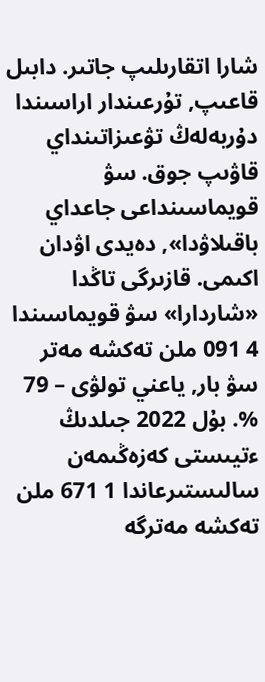شارا اتقارىلىپ جاتىر. دابىل قاعىپ, تۇرعىندار اراسىندا دۇربەلەڭ تۋعىزاتىنداي قاۋىپ جوق. سۋ قويماسىنداعى جاعداي باقىلاۋدا», دەيدى اۋدان اكىمى. قازىرگى تاڭدا «شاردارا» سۋ قويماسىندا 4 091 ملن تەكشە مەتر سۋ بار, ياعني تولۋى – 79 %. بۇل 2022 جىلدىڭ ءتيىستى كەزەڭىمەن سالىستىرعاندا 1 671 ملن تەكشە مەترگە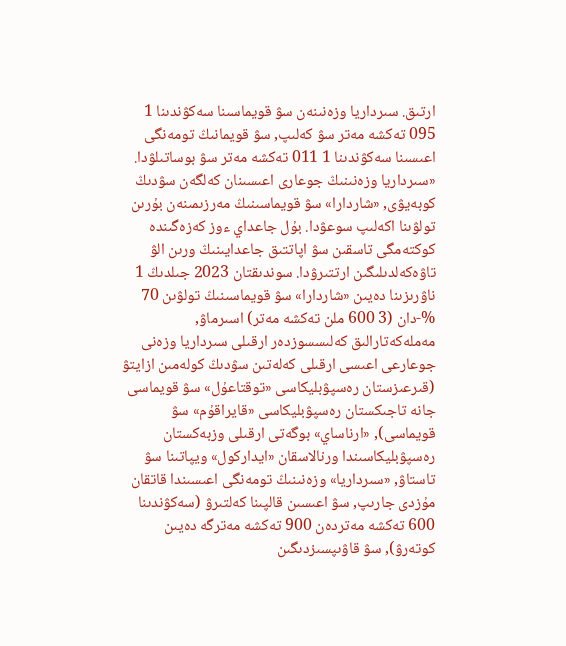ارتىق. سىرداريا وزەنىنەن سۋ قويماسىنا سەكۋندىنا 1 095 تەكشە مەتر سۋ كەلىپ, سۋ قويمانىڭ تومەنگى اعىسىنا سەكۋندىنا 1 011 تەكشە مەتر سۋ بوساتىلۋدا. «سىرداريا وزەنىنىڭ جوعارى اعىسىنان كەلگەن سۋدىڭ كوبەيۋى, «شاردارا» سۋ قويماسىنىڭ مەرزىمىنەن بۇرىن تولۋىنا اكەلىپ سوعۋدا. بۇل جاعداي ءوز كەزەگىندە كوكتەمگى تاسقىن سۋ اپاتتىق جاعدايىنىڭ ورىن الۋ تاۋەكەلدىلىگىن ارتتىرۋدا. سوندىقتان 2023 جىلدىڭ 1 ناۋرىزىنا دەيىن «شاردارا» سۋ قويماسىنىڭ تولۋىن 70 %-دان (3 600 ملن تەكشە مەتر) اسىرماۋ, مەملەكەتارالىق كەلىسسوزدەر ارقىلى سىرداريا وزەنى جوعارعى اعىسى ارقىلى كەلەتىن سۋدىڭ كولەمىن ازايتۋ (قىرعىزستان رەسپۋبليكاسى «توقتاعۇل» سۋ قويماسى جانە تاجىكستان رەسپۋبليكاسى «قايراقۇم» سۋ قويماسى), «ارناساي» بوگەتى ارقىلى وزبەكستان رەسپۋبليكاسىندا ورنالاسقان «ايداركول» ويپاتىنا سۋ تاستاۋ, «سىرداريا» وزەنىنىڭ تومەنگى اعىسىندا قاتقان مۇزدى جارىپ, سۋ اعىسىن قالپىنا كەلتىرۋ (سەكۋندىنا 600 تەكشە مەتردەن 900 تەكشە مەترگە دەيىن كوتەرۋ), سۋ قاۋىپسىزدىگىن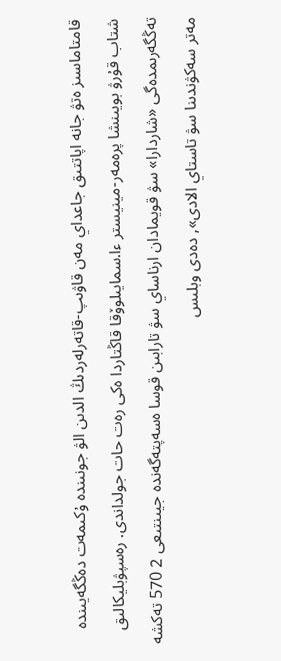قامتاماسىز ەتۋ جانە اپاتتىق جاعداي مەن قاۋىپ-قاتەرلەردىڭ الدىن الۋ جونىندە ۇكىمەت دەڭگەيىندە شتاب قۇرۋ بويىنشا پرەمەر-مينيستر ءا.سمايىلوۆقا قاڭتاردا ەكى رەت حات جولداندى. رەسپۋبليكالىق تەڭگەرىمدەگى «شاردارا» سۋ قويمادان ارناساي سۋ تارابىن قوسا ەسەپتەگەندە جيىنتىعى 2 570 تەكشە مەتر سەكۋندىنا سۋ تاستاي الادى», دەدى وبلىس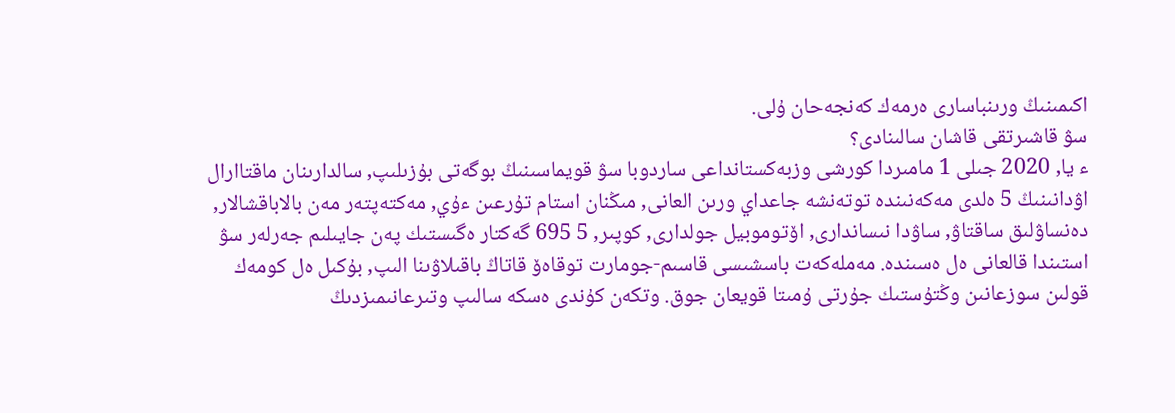اكىمىنىڭ ورىنباسارى ەرمەك كەنجەحان ۇلى.
سۋ قاشىرتقى قاشان سالىنادى؟
ء يا, 2020 جىلى 1 مامىردا كورشى وزبەكستانداعى ساردوبا سۋ قويماسىنىڭ بوگەتى بۇزىلىپ, سالدارىنان ماقتاارال اۋدانىنىڭ 5 ەلدى مەكەنىندە توتەنشە جاعداي ورىن العانى, مىڭنان استام تۇرعىن ءۇي, مەكتەپتەر مەن بالاباقشالار, دەنساۋلىق ساقتاۋ, ساۋدا نىساندارى, اۆتوموبيل جولدارى, كوپىر, 5 695 گەكتار ەگىستىك پەن جايىلىم جەرلەر سۋ استىندا قالعانى ەل ەسىندە. مەملەكەت باسشىسى قاسىم-جومارت توقاەۆ قاتاڭ باقىلاۋىنا الىپ, بۇكىل ەل كومەك قولىن سوزعانىن وڭتۇستىك جۇرتى ۇمىتا قويعان جوق. وتكەن كۇندى ەسكە سالىپ وتىرعانىمىزدىڭ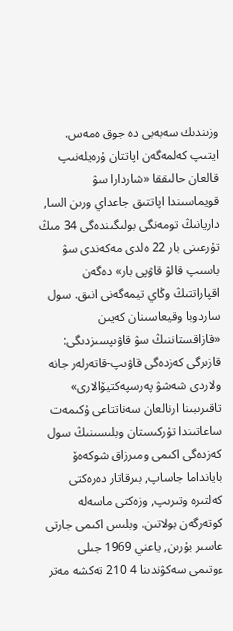وزىندىك سەبەبى دە جوق ەمەس. ايتىپ كەلمەگەن اپاتتان ۇرەيلەنىپ قالعان حالىققا «شاردارا سۋ قويماسىندا اپاتتىق جاعداي ورىن السا, داريانىڭ تومەنگى بولىگىندەگى 34 مىڭ تۇرعىنى بار 22 ەلدى مەكەندى سۋ باسىپ قالۋ قاۋپى بار» دەگەن اقپاراتتىڭ وڭاي تيمەگەنى انىق. سول ساردوبا وقيعاسىنان كەيىن «قازاقستاننىڭ سۋ قاۋىپسىزدىگى: قازىرگى كەزدەگى قاۋىپ-قاتەرلەر جانە ولاردى شەشۋ پەرسپەكتيۆالارى» تاقىرىبىنا ارنالعان سەناتتاعى ۇكىمەت ساعاتىندا تۇركىستان وبلىسىنىڭ سول كەزدەگى اكىمى ومىرزاق شوكەەۆ بايانداما جاساپ, بىرقاتار دەرەكتى كەلتىرە وتىرىپ, وزەكتى ماسەلە كوتەرگەن بولاتىن. وبلىس اكىمى جارتى عاسىر بۇرىن, ياعني 1969 جىلى ءوتىمى سەكۋندىنا 4 210 تەكشە مەتر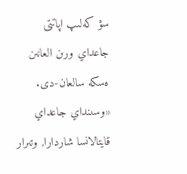سۋ كەلىپ اپاتتى جاعداي ورىن العانىن ەسكە سالعان-دى. «وسىنداي جاعداي قايتالانسا شاردارا, وتىرار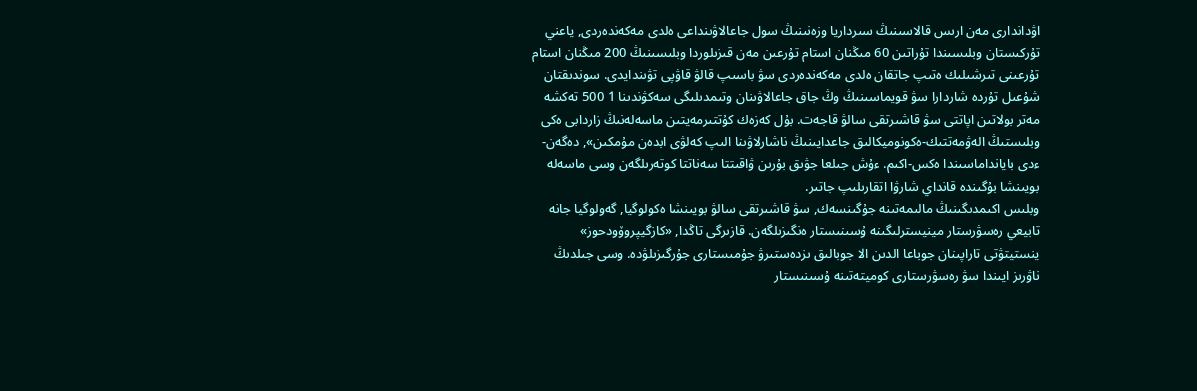اۋداندارى مەن ارىس قالاسىنىڭ سىرداريا وزەنىنىڭ سول جاعالاۋىنداعى ەلدى مەكەندەردى, ياعني تۇركىستان وبلىسىندا تۇراتىن 60 مىڭنان استام تۇرعىن مەن قىزىلوردا وبلىسىنىڭ 200 مىڭنان استام تۇرعىنى تىرشىلىك ەتىپ جاتقان ەلدى مەكەندەردى سۋ باسىپ قالۋ قاۋپى تۋىندايدى. سوندىقتان شۇعىل تۇردە شاردارا سۋ قويماسىنىڭ وڭ جاق جاعالاۋىنان وتىمدىلىگى سەكۋندىنا 1 500 تەكشە مەتر بولاتىن اپاتتى سۋ قاشىرتقى سالۋ قاجەت. بۇل كەزەك كۇتتىرمەيتىن ماسەلەنىڭ زاردابى ەكى وبلىستىڭ الەۋمەتتىك-ەكونوميكالىق جاعدايىنىڭ ناشارلاۋىنا الىپ كەلۋى ابدەن مۇمكىن», دەگەن-ءدى بايانداماسىندا ەكس-اكىم. ءۇش جىلعا جۋىق بۇرىن ۋاقىتتا سەناتتا كوتەرىلگەن وسى ماسەلە بويىنشا بۇگىندە قانداي شارۋا اتقارىلىپ جاتىر.
وبلىس اكىمدىگىنىڭ مالىمەتىنە جۇگىنسەك, سۋ قاشىرتقى سالۋ بويىنشا ەكولوگيا, گەولوگيا جانە تابيعي رەسۋرستار مينيسترلىگىنە ۇسىنىستار ەنگىزىلگەن. قازىرگى تاڭدا, «كازگيپروۆودحوز» ينستيتۋتى تاراپىنان جوباعا الدىن الا جوبالىق ىزدەستىرۋ جۇمىستارى جۇرگىزىلۋدە. وسى جىلدىڭ ناۋرىز ايىندا سۋ رەسۋرستارى كوميتەتىنە ۇسىنىستار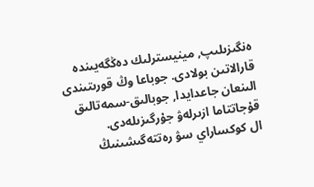ەنگىزىلىپ, مينيسترلىك دەڭگەيىندە قارالاتىن بولادى. جوباعا وڭ قورىتىندى الىنعان جاعدايدا, جوبالىق-سمەتالىق قۇجاتتاما ازىرلەۋ جۇرگىزىلەدى.
ال كوكساراي سۋ رەتتەگىشىنىڭ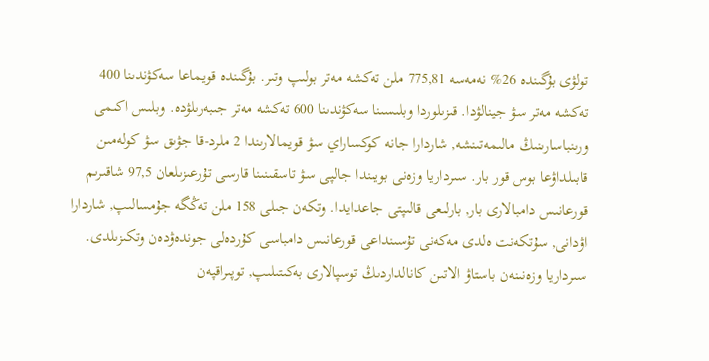تولۋى بۇگىندە 26% نەمەسە 775,81 ملن تەكشە مەتر بولىپ وتىر. بۇگىندە قويماعا سەكۋندىنا 400 تەكشە مەتر سۋ جينالۋدا. قىزىلوردا وبلىسىنا سەكۋندىنا 600 تەكشە مەتر جىبەرىلۋدە. وبلىس اكىمى ورىنباسارىنىڭ مالىمەتىنشە, شاردارا جانە كوكساراي سۋ قويمالارىندا 2 ملرد-قا جۋىق سۋ كولەمىن قابىلداۋعا بوس قور بار. سىرداريا وزەنى بويىندا جالپى سۋ تاسقىنىنا قارسى تۇرعىزىلعان 97,5 شاقىرىم قورعانىس دامبالارى بار, بارلىعى قالىپتى جاعدايدا. وتكەن جىلى 158 ملن تەڭگە جۇمسالىپ, شاردارا اۋدانى, سۇتكەنت ەلدى مەكەنى تۇسىنداعى قورعانىس دامباسى كۇردەلى جوندەۋدەن وتكىزىلدى. سىرداريا وزەنىنەن باستاۋ الاتىن كانالداردىڭ توسپالارى بەكىتىلىپ, توپىراقپەن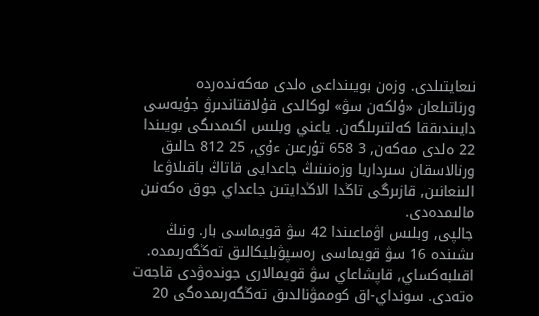نىعايتىلدى. وزەن بويىنداعى ەلدى مەكەندەردە ورناتىلعان «ۇلكەن سۋ» لوكالدى قۇلاقتاندىرۋ جۇيەسى دايىندىققا كەلتىرىلگەن. ياعني وبلىس اكىمدىگى بويىندا 22 ەلدى مەكەن, 3 658 تۇرعىن ءۇي, 25 812 حالىق ورنالاسقان سىرداريا وزەنىنىڭ جاعدايى قاتاڭ باقىلاۋعا الىنعانىن, قازىرگى تاڭدا الاڭدايتىن جاعداي جوق ەكەنىن مالىمدەدى.
جالپى, وبلىس اۋماعىندا 42 سۋ قويماسى بار. ونىڭ ىشىندە 16 سۋ قويماسى رەسپۋبليكالىق تەڭگەرىمدە. اقىلبەكساي, قاپشاعاي سۋ قويمالارى جوندەۋدى قاجەت ەتەدى. سونداي-اق كوممۋنالدىق تەڭگەرىمدەگى 20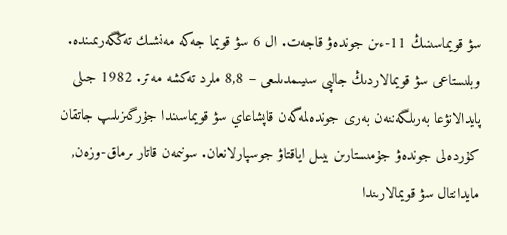سۋ قويماسىنىڭ 11-ءىن جوندەۋ قاجەت. ال 6 سۋ قويما جەكە مەنشىك تەڭگەرىمىندە. وبلىستاعى سۋ قويمالاردىڭ جالپى سىيىمدىلىعى – 8,8 ملرد تەكشە مەتر. 1982 جىلى پايدالانۋعا بەرىلگەننەن بەرى جوندەلمەگەن قاپشاعاي سۋ قويماسىندا جۇرگىزىلىپ جاتقان كۇردەلى جوندەۋ جۇمىستارىن بيىل اياقتاۋ جوسپارلانعان. سونىمەن قاتار ىرماق-وزەن, مايدانتال سۋ قويمالارىندا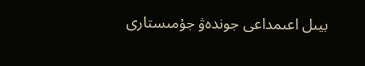بيىل اعىمداعى جوندەۋ جۇمىستارى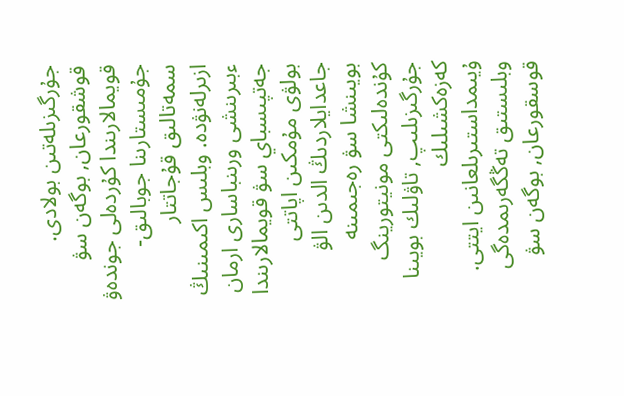جۇرگىزىلەتىن بولادى. قوشقورعان, بوگەن سۋ قويمالارىندا كۇردەلى جوندەۋ جۇمىستارىنا جوبالىق-سمەتالىق قۇجاتتار ازىرلەنۋدە. وبلىس اكىمىنىڭ ءبىرىنشى ورىنباسارى ارمان جەتپىسباي سۋ قويمالارىندا بولۋى مۇمكىن اپاتتى جاعدايلاردىڭ الدىن الۋ بويىنشا سۋ رەجىمىنە كۇندەلىكتى مونيتورينگ جۇرگىزىلىپ, تاۋلىك بويىنا كەزەكشىلىك ۇيىمداستىرىلعانىن ايتتى. وبلىستىق تەڭگەرىمدەگى قوسقورعان, بوگەن سۋ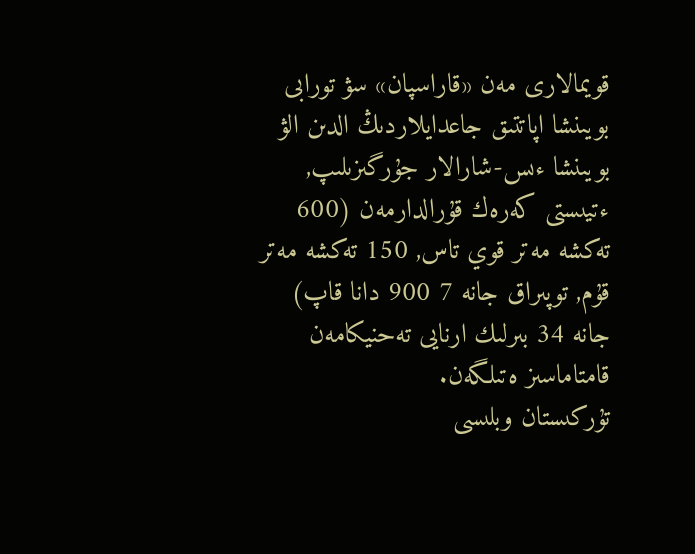قويمالارى مەن «قاراسپان» سۋ تورابى بويىنشا اپاتتىق جاعدايلاردىڭ الدىن الۋ بويىنشا ءىس-شارالار جۇرگىزىلىپ, ءتيىستى كەرەك قۇرالدارمەن (600 تەكشە مەتر قوي تاس, 150 تەكشە مەتر قۇم, توپىراق جانە 7 900 دانا قاپ) جانە 34 بىرلىك ارنايى تەحنيكامەن قامتاماسىز ەتىلگەن.
تۇركىستان وبلىسى